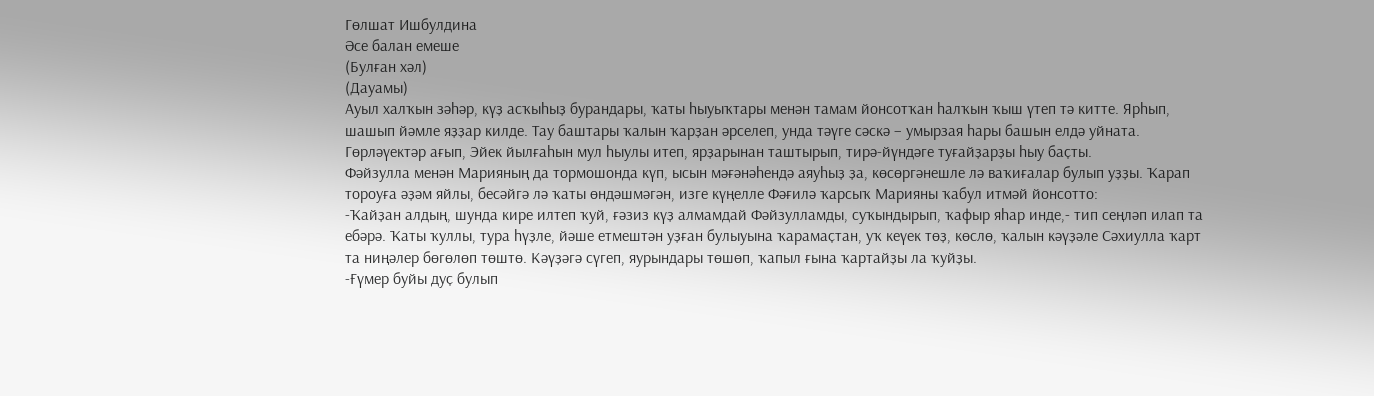Гөлшат Ишбулдина
Әсе балан емеше
(Булған хәл)
(Дауамы)
Ауыл халҡын зәһәр, күҙ асҡыһыҙ бурандары, ҡаты һыуыҡтары менән тамам йонсотҡан һалҡын ҡыш үтеп тә китте. Ярһып, шашып йәмле яҙҙар килде. Тау баштары ҡалын ҡарҙан әрселеп, унда тәүге сәскә – умырзая һары башын елдә уйната. Гөрләүектәр ағып, Эйек йылғаһын мул һыулы итеп, ярҙарынан таштырып, тирә-йүндәге туғайҙарҙы һыу баҫты.
Фәйзулла менән Марияның да тормошонда күп, ысын мәғәнәһендә аяуһыҙ ҙа, көсөргәнешле лә ваҡиғалар булып уҙҙы. Ҡарап тороуға әҙәм яйлы, бесәйгә лә ҡаты өндәшмәгән, изге күңелле Фәғилә ҡарсыҡ Марияны ҡабул итмәй йонсотто:
-Ҡайҙан алдың, шунда кире илтеп ҡуй, ғәзиз күҙ алмамдай Фәйзулламды, суҡындырып, ҡафыр яһар инде,- тип сеңләп илап та ебәрә. Ҡаты ҡуллы, тура һүҙле, йәше етмештән уҙған булыуына ҡарамаҫтан, уҡ кеүек төҙ, көслө, ҡалын кәүҙәле Сәхиулла ҡарт та ниңәлер бөгөлөп төштө. Кәүҙәгә сүгеп, яурындары төшөп, ҡапыл ғына ҡартайҙы ла ҡуйҙы.
-Ғүмер буйы дуҫ булып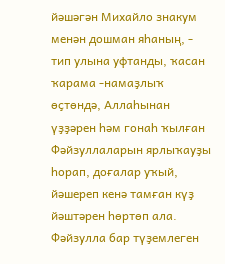йәшәгән Михайло знакум менән дошман яһаның, - тип улына уфтанды, ҡасан ҡарама -намаҙлыҡ өҫтөндә, Аллаһынан үҙҙәрен һәм гонаһ ҡылған Фәйзуллаларын ярлыҡауҙы һорап, доғалар уҡый, йәшереп кенә тамған күҙ йәштәрен һөртөп ала.
Фәйзулла бар түҙемлеген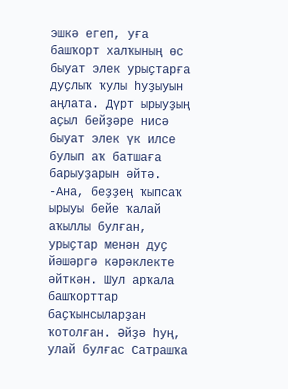эшкә егеп, уға башҡорт халҡының өс быуат элек урыҫтарға дуҫлыҡ ҡулы һуҙыуын аңлата. Дүрт ырыуҙың аҫыл бейҙәре нисә быуат элек үк илсе булып аҡ батшаға барыуҙарын әйтә.
-Ана, беҙҙең ҡыпсаҡ ырыуы бейе ҡалай аҡыллы булған, урыҫтар менән дуҫ йәшәргә кәрәклекте әйткән. Шул арҡала башҡорттар баҫҡынсыларҙан ҡотолған. Әйҙә һуң, улай булғас Сатрашҡа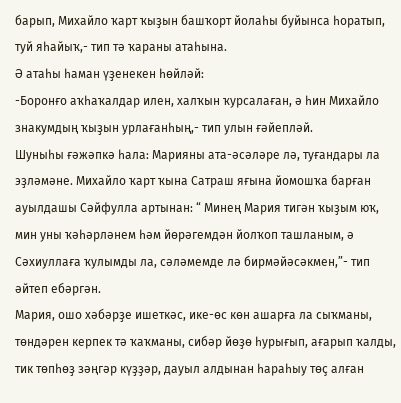барып, Михайло ҡарт ҡыҙын башҡорт йолаһы буйынса һоратып, туй яһайыҡ,- тип тә ҡараны атаһына.
Ә атаһы һаман үҙенекен һөйләй:
-Боронғо аҡһаҡалдар илен, халҡын ҡурсалаған, ә һин Михайло знакумдың ҡыҙын урлағанһың,- тип улын ғәйепләй.
Шуныһы ғәжәпкә һала: Марияны ата-әсәләре лә, туғандары ла эҙләмәне. Михайло ҡарт ҡына Сатраш яғына йомошҡа барған ауылдашы Сәйфулла артынан: “ Минең Мария тигән ҡыҙым юҡ, мин уны ҡәһәрләнем һәм йөрәгемдән йолҡоп ташланым, ә Сәхиуллаға ҡулымды ла, сәләмемде лә бирмәйәсәкмен,”- тип әйтеп ебәргән.
Мария, ошо хәбәрҙе ишеткәс, ике-өс көн ашарға ла сыҡманы, төндәрен керпек тә ҡаҡманы, сибәр йөҙө һурығып, ағарып ҡалды, тик төпһөҙ зәңгәр күҙҙәр, дауыл алдынан һараһыу төҫ алған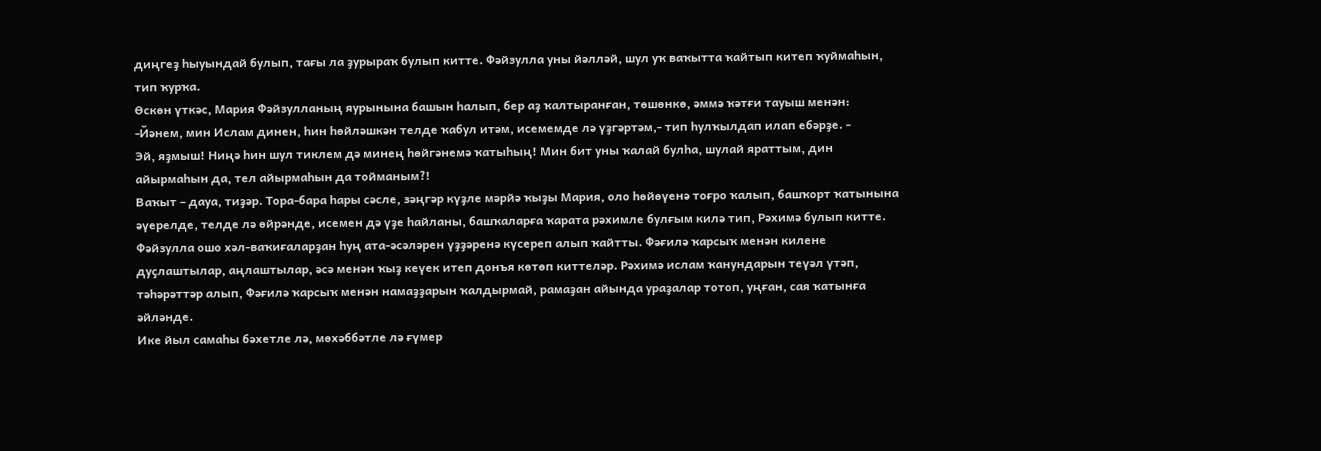диңгеҙ һыуындай булып, тағы ла ҙурыраҡ булып китте. Фәйзулла уны йәлләй, шул уҡ ваҡытта ҡайтып китеп ҡуймаһын, тип ҡурҡа.
Өскөн үткәс, Мария Фәйзулланың яурынына башын һалып, бер аҙ ҡалтыранған, төшөнкө, әммә ҡәтғи тауыш менән:
-Йәнем, мин Ислам динен, һин һөйләшкән телде ҡабул итәм, исемемде лә үҙгәртәм,- тип һулҡылдап илап ебәрҙе. -
Эй, яҙмыш! Ниңә һин шул тиклем дә минең һөйгәнемә ҡатыһың! Мин бит уны ҡалай булһа, шулай яраттым, дин айырмаһын да, тел айырмаһын да тойманым?!
Ваҡыт – дауа, тиҙәр. Тора-бара һары сәсле, зәңгәр күҙле мәрйә ҡыҙы Мария, оло һөйөүенә тоғро ҡалып, башҡорт ҡатынына әүерелде, телде лә өйрәнде, исемен дә үҙе һайланы, башҡаларға ҡарата рәхимле булғым килә тип, Рәхимә булып китте.
Фәйзулла ошо хәл-ваҡиғаларҙан һуң ата-әсәләрен үҙҙәренә күсереп алып ҡайтты. Фәғилә ҡарсыҡ менән килене дуҫлаштылар, аңлаштылар, әсә менән ҡыҙ кеүек итеп донъя көтөп киттеләр. Рәхимә ислам ҡанундарын теүәл үтәп, тәһәрәттәр алып, Фәғилә ҡарсыҡ менән намаҙҙарын ҡалдырмай, рамаҙан айында ураҙалар тотоп, уңған, сая ҡатынға әйләнде.
Ике йыл самаһы бәхетле лә, мөхәббәтле лә ғүмер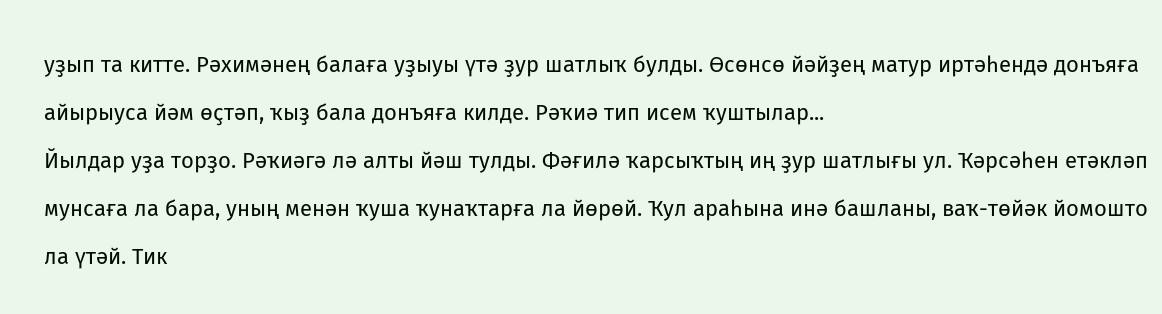уҙып та китте. Рәхимәнең балаға уҙыуы үтә ҙур шатлыҡ булды. Өсөнсө йәйҙең матур иртәһендә донъяға айырыуса йәм өҫтәп, ҡыҙ бала донъяға килде. Рәҡиә тип исем ҡуштылар...
Йылдар уҙа торҙо. Рәҡиәгә лә алты йәш тулды. Фәғилә ҡарсыҡтың иң ҙур шатлығы ул. Ҡәрсәһен етәкләп мунсаға ла бара, уның менән ҡуша ҡунаҡтарға ла йөрөй. Ҡул араһына инә башланы, ваҡ-төйәк йомошто ла үтәй. Тик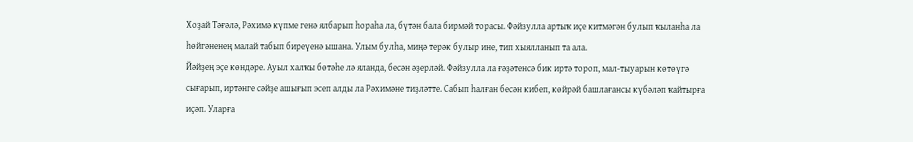Хоҙай Тәғәлә, Рәхимә күпме генә ялбарып һораһа ла, бүтән бала бирмәй торасы. Фәйзулла артыҡ иҫе китмәгән булып ҡыланһа ла һөйгәненең малай табып биреүенә ышана. Улым булһа, миңә терәк булыр ине, тип хыялланып та ала.
Йәйҙең эҫе көндәре. Ауыл халҡы бөтәһе лә яланда, бесән әҙерләй. Фәйзулла ла ғәҙәтенсә бик иртә тороп, мал-тыуарын көтөүгә сығарып, иртәнге сәйҙе ашығып эсеп алды ла Рәхимәне тиҙләтте. Сабып һалған бесән кибеп, көйрәй башлағансы күбәләп ҡайтырға иҫәп. Уларға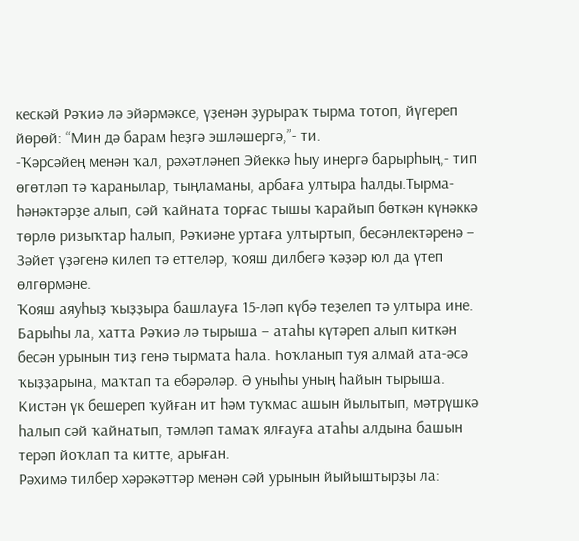кескәй Рәҡиә лә эйәрмәксе, үҙенән ҙурыраҡ тырма тотоп, йүгереп йөрөй: “Мин дә барам һеҙгә эшләшергә,”- ти.
-Ҡәрсәйең менән ҡал, рәхәтләнеп Эйеккә һыу инергә барырһың,- тип өгөтләп тә ҡаранылар, тыңламаны, арбаға ултыра һалды.Тырма-һәнәктәрҙе алып, сәй ҡайната торғас тышы ҡарайып бөткән күнәккә төрлө ризыҡтар һалып, Рәҡиәне уртаға ултыртып, бесәнлектәренә – Зәйет үҙәгенә килеп тә еттеләр, ҡояш дилбегә ҡәҙәр юл да үтеп өлгөрмәне.
Ҡояш аяуһыҙ ҡыҙҙыра башлауға 15-ләп күбә теҙелеп тә ултыра ине. Барыһы ла, хатта Рәҡиә лә тырыша – атаһы күтәреп алып киткән бесән урынын тиҙ генә тырмата һала. Һоҡланып туя алмай ата-әсә ҡыҙҙарына, маҡтап та ебәрәләр. Ә уныһы уның һайын тырыша.
Кистән үк бешереп ҡуйған ит һәм туҡмас ашын йылытып, мәтрүшкә һалып сәй ҡайнатып, тәмләп тамаҡ ялғауға атаһы алдына башын терәп йоҡлап та китте, арыған.
Рәхимә тилбер хәрәкәттәр менән сәй урынын йыйыштырҙы ла: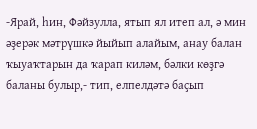-Ярай, һин, Фәйзулла, ятып ял итеп ал, ә мин әҙерәк мәтрүшкә йыйып алайым, анау балан ҡыуаҡтарын да ҡарап киләм, бәлки көҙгә баланы булыр,- тип, елпелдәтә баҫып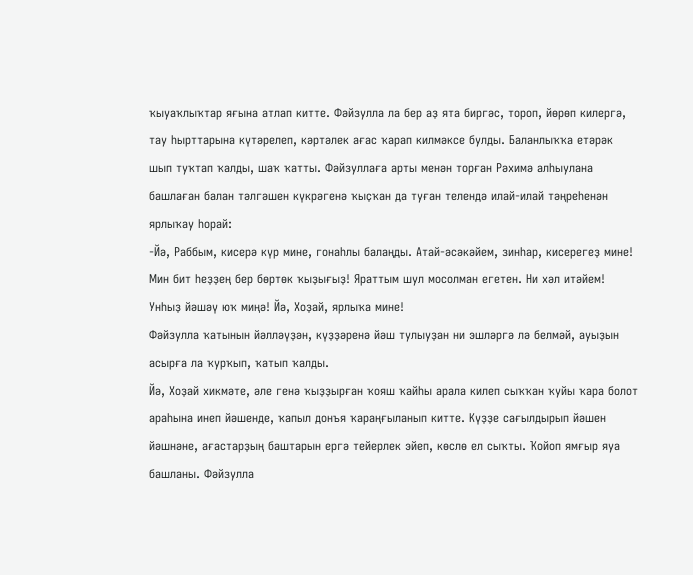ҡыуаҡлыҡтар яғына атлап китте. Фәйзулла ла бер аҙ ята биргәс, тороп, йөрөп килергә, тау һырттарына күтәрелеп, кәртәлек ағас ҡарап килмәксе булды. Баланлыҡҡа етәрәк шып туҡтап ҡалды, шаҡ ҡатты. Фәйзуллаға арты менән торған Рәхимә алһыулана башлаған балан тәлгәшен күкрәгенә ҡыҫҡан да туған телендә илай-илай тәңреһенән ярлыҡау һорай:
-Йә, Раббым, кисерә күр мине, гонаһлы балаңды. Атай-әсәкәйем, зинһар, кисерегеҙ мине! Мин бит һеҙҙең бер бөртөк ҡыҙығыҙ! Яраттым шул мосолман егетен. Ни хәл итәйем! Унһыҙ йәшәү юҡ миңә! Йә, Хоҙай, ярлыҡа мине!
Фәйзулла ҡатынын йәлләүҙән, күҙҙәренә йәш тулыуҙан ни эшләргә лә белмәй, ауыҙын асырға ла ҡурҡып, ҡатып ҡалды.
Йә, Хоҙай хикмәте, әле генә ҡыҙҙырған ҡояш ҡайһы арала килеп сыҡҡан ҡуйы ҡара болот араһына инеп йәшенде, ҡапыл донъя ҡараңғыланып китте. Күҙҙе сағылдырып йәшен йәшнәне, ағастарҙың баштарын ергә тейерлек эйеп, көслө ел сыҡты. Ҡойоп ямғыр яуа башланы. Фәйзулла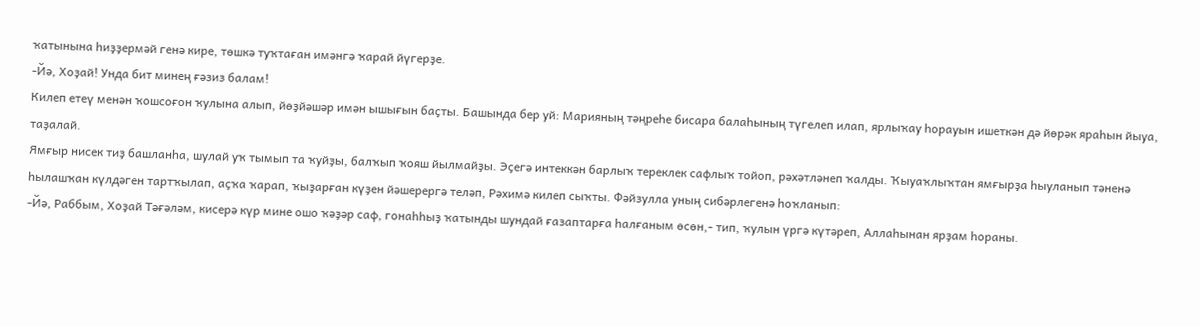ҡатынына һиҙҙермәй генә кире, төшкә туҡтаған имәнгә ҡарай йүгерҙе.
-Йә, Хоҙай! Унда бит минең ғәзиз балам!
Килеп етеү менән ҡошсоғон ҡулына алып, йөҙйәшәр имән ышығын баҫты. Башында бер уй: Марияның тәңреһе бисара балаһының түгелеп илап, ярлыҡау һорауын ишеткән дә йөрәк яраһын йыуа, таҙалай.
Ямғыр нисек тиҙ башланһа, шулай уҡ тымып та ҡуйҙы, балҡып ҡояш йылмайҙы. Эҫегә интеккән барлыҡ тереклек сафлыҡ тойоп, рәхәтләнеп ҡалды. Ҡыуаҡлыҡтан ямғырҙа һыуланып тәненә һылашҡан күлдәген тартҡылап, аҫҡа ҡарап, ҡыҙарған күҙен йәшерергә теләп, Рәхимә килеп сыҡты. Фәйзулла уның сибәрлегенә һоҡланып:
-Йә, Раббым, Хоҙай Тәғәләм, кисерә күр мине ошо ҡәҙәр саф, гонаһһыҙ ҡатынды шундай ғазаптарға һалғаным өсөн,- тип, ҡулын үргә күтәреп, Аллаһынан ярҙам һораны.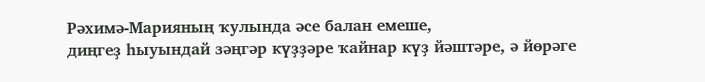Рәхимә-Марияның ҡулында әсе балан емеше,
диңгеҙ һыуындай зәңгәр күҙҙәре ҡайнар күҙ йәштәре, ә йөрәге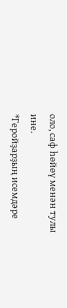оло, саф һөйөү менән тулы ине.
*Геройҙарҙың исемдәре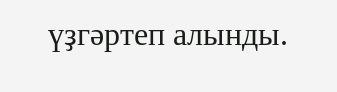үҙгәртеп алынды.